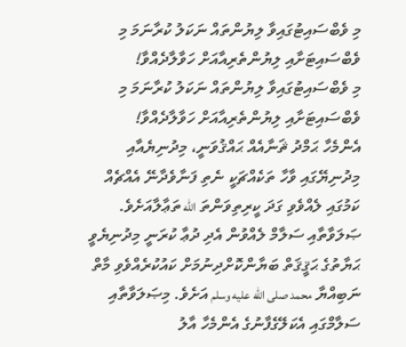މި ވެބްސައިޓުގައިވާ ލިޔުންތައް ނަކަލު ކުރާނަމަ މި ވެބްސައިޓަށާއި ލިޔުންތެރިއާއަށް ހަވާލާދެއްވާ!
މި ވެބްސައިޓުގައިވާ ލިޔުންތައް ނަކަލު ކުރާނަމަ މި ވެބްސައިޓަށާއި ލިޔުންތެރިއާއަށް ހަވާލާދެއްވާ!
އެންމެހާ ޙަމްދު ޘަނާއެއް ޙައްޤުވަނީ، މިދުނިޔެއާއި މިދުނިޔޭގައި ވާހާ ތަކެއްޗަކީ ނެތި ފަނާވެދާނޭ އެއްޗެއް ކަމުގައި ލެއްވެވި ގަދަ ކީރިތިވަންތަ الله ތަޢާލާއަށެވެ. ޞަލަވާތާއި ސަލާމް ލެއްވުން އެދި ދުޢާ ކުރަނީ މިދުނިޔެވީ ޙަޔާތުގެ ޙަޤީޤަތް ބަޔާންކޮށްދިނުމަށް ކައުކުރެއްވެވި މާތް ނަބިއްޔާ محمد صلى الله عليه وسلم އަށެވެ. މިޞަލަވާތާއި ސަލާމްގައި އެކަލޭގެފާނުގެ އެންމެހާ އާލު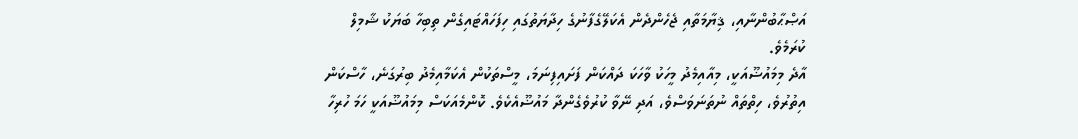އަޞްޙާބުންނާއި، ޤިޔާމަތާއި ޖެހެންދެން އެކަލޭގެފާނުގެ ހިދާޔަތުގައި ހިފަހައްޓައިގެން ތިބިހާ ބަޔަކު ޝާމިލް ކުރަމެވެ.
އާދެ މިމައުޟޫއަކީ، މިއާއިމެދު މީހަކު ވާހަކަ ދައްކަން ފަށައިފިނަމަ، މީސްތަކުން އެކަމާއިމެދު ބިރުގަނެ، ހާސްކަން އިތުރުވެ، ހިތްތައް ނުތަނަވަސްވެ، އަދި ނޭވާ ކުރުވެގެންދާ މައުޟޫއެކެވެ. ކޮންމެއަކަސް މިމައުޟޫއަކީ ހަމަ ހުރިހާ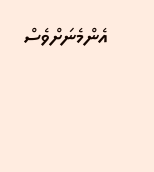އެންމެނަށްވެސް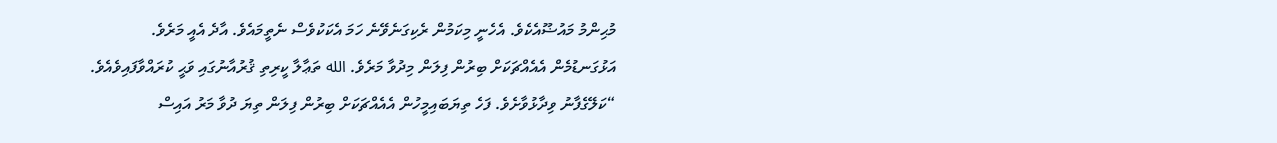މުޙިންމު މައުޟޫއެކެވެ. އެހެނީ މިކަމުން ރެކިގަނެވޭނެ ހަމަ އެކަކުވެސް ނެތީމައެވެ. އާދެ އެއީ މަރެވެ. އަޅުގަނޑުމެން އެއެއްޗަކަށް ބިރުން ފިލަން މިދުވާ މަރެވެ. الله ތަޢާލާ ކީރިތި ޤުރުއާނުގައި ވަޙީ ކުރައްވާފައިވެއެވެ.
“ކަލޭގެފާނު ވިދާޅުވާށެވެ. ފަހެ ތިޔަބައިމީހުން އެއެއްޗަކަށް ބިރުން ފިލަން ތިޔަ ދުވާ މަރު އައިސް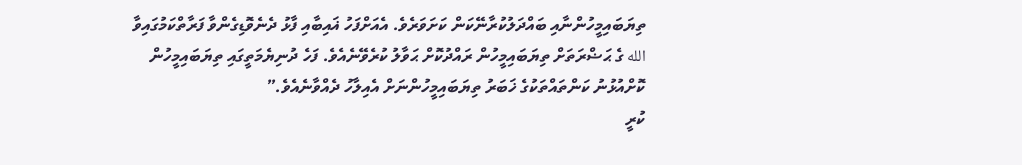ތިޔަބައިމީހުންނާއި ބައްދަލުކުރާނޭކަން ކަށަވަރެވެ. އެއަށްފަހު ޣައިބާއި ފާޅު ދެނެވޮޑިގެންވާ ފަރާތްކަމުގައިވާ الله ގެ ޙަޟްރަތަށް ތިޔަބައިމީހުން ރައްދުކޮށް ޙަވާލު ކުރެވޭނެއެވެ. ފަހެ ދުނިޔެމަތީގައި ތިޔަބައިމީހުން ކޮށްއުޅުނު ކަންތައްތަކުގެ ޚަބަރު ތިޔަބައިމީހުންނަށް އެއިލާހު ދެއްވާނެއެވެ.”
ކުރީ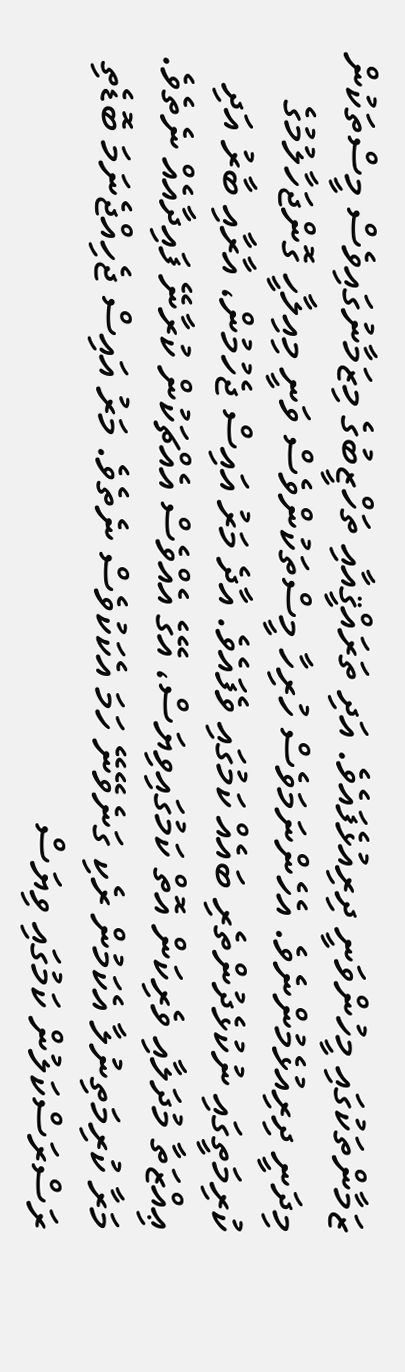ޒަމާންތަކުގައި މީހުންވަނީ ދިރިއުޅެފައެވެ. އަދި ތަރައްޤީއާއި ތަހްޒީބުގެ މިޒަމާނުގައިވެސް މީސްތަކުން މިދަނީ ދިރިއުޅެމުންނެވެ. އެހެންނަމަވެސް ހުރިހާ މީސްތަކުންވެސް ވަނީ މިއިލާހީ ގޮންޖަހާލުމުގެ ކުރިމަތީގައި ނުކުޅެދުންތެރި ބައެއް ކަމުގައި ވެފައެވެ. އާދެ މަރު އައިސް ޖެހުމުން، އާރާއި ބާރު އަދި ޢިއްޒަތާ މުދަލާއި ވެރިކަން އޮތް ކަމުގައިވިޔަސް، އޭގެ އެއްވެސް އެއްޗަކުން ކުރާނޭ ފައިދާއެއް ނެތެވެ. މަރާ ކުރިމަތިނުލާ އެކަމުން ރެކި ގަނެވޭނޭ ހަމަ އެކަކުވެސް ނެތެވެ. މަރު އައިސް ޖެހިއްޖެނަމަ ބޮޑެތި ރަސްރަސްކަލުން ކަމުގައި ވިޔަސް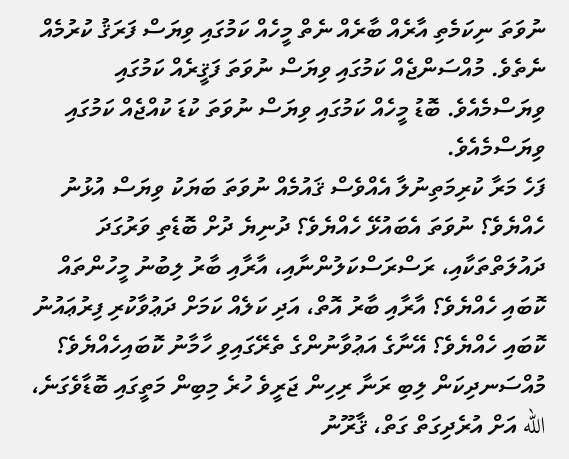ނުވަތަ ނިކަމެތި އާރެއް ބާރެއް ނެތް މީހެއް ކަމުގައި ވިޔަސް ފަރަޤު ކުރުމެއް ނެތެވެ. މުއްސަންޖެއް ކަމުގައި ވިޔަސް ނުވަތަ ފަޤީރެއް ކަމުގައި ވިޔަސްމެއެވެ. ބޮޑު މީހެއް ކަމުގައި ވިޔަސް ނުވަތަ ކުޑަ ކުއްޖެއް ކަމުގައި ވިޔަސްމެއެވެ.
ފަހެ މަރާ ކުރިމަތިނުލާ އެއްވެސް ޤައުމެއް ނުވަތަ ބަޔަކު ވިޔަސް އުޅުނު ހެއްޔެވެ؟ ނުވަތަ އެބައުޅޭ ހެއްޔެވެ؟ ދުނިޔެ ދުށް ބޮޑެތި ވަރުގަދަ ދައުލަތްތަކާއި، ރަސްރަސްކަލުންނާއި، އާރާއި ބާރު ލިބުނު މީހުންތައް ކޮބައި ހެއްޔެވެ؟ އާރާއި ބާރު އޮތް، އަދި ކަލެއް ކަމަށް ދަޢުވާކުރި ފިރުޢައުނު ކޮބައި ހެއްޔެވެ؟ އޭނާގެ އަޢުވާނުންގެ ތެރޭގައިވި ހާމާނު ކޮބައިހެއްޔެވެ؟ މުއްސަނދިކަން ލިބި ރަނާ ރިހިން ޖަރީވެ ހުރެ މިބިން މަތީގައި ބޮޑާވެގަނެ، الله އަށް އުރެދިގަތް ގަތް، ޤާރޫނު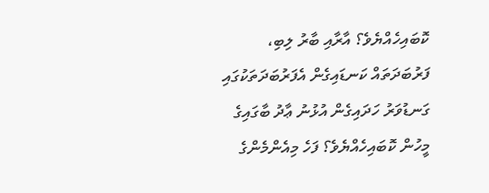ކޮބައިހެއްޔެވެ؟ އާރާއި ބާރު ލިބި، ފަރުބަދަތައް ކަނޑައިގެން އެފަރުބަދަތަކުގައި ގަނޑުވަރު ހަދައިގެން އުޅުނު ޢާދު ބާގައިގެ މީހުން ކޮބައިހެއްޔެވެ؟ ފަހެ މިއެންމެންގެ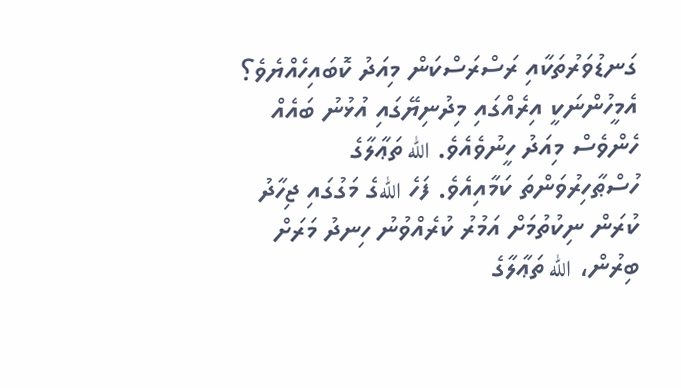ގަނޑުވަރުތަކާއި ރަސްރަސްކަން މިއަދު ކޮބައިހެއްޔެވެ؟ އެމީހުންނަކީ އިރެއްގައި މިދުނިޔޭގައި އުޅުނު ބައެއް ހެންވެސް މިއަދު ހީނުވެއެވެ. الله ތަޢާލާގެ ހުސްޠާހިރުވަންތަ ކަމާއިއެވެ. ފަހެ اللهގެ މަގުގައި ޖިހާދު ކުރަން ނިކުތުމަށް އަމުރު ކުރެއްވުނު ހިނދު މަރަށް ބިރުން، الله ތަޢާލާގެ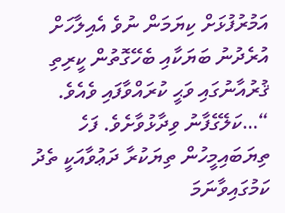އަމުރުފުޅަށް ކިޔަމަން ނުވެ އެއިލާހަށް އުރެދުނު ބަޔަކާއި ބެހޭގޮތުން ކީރިތި ޤުރުއާނުގައި ވަޙީ ކުރައްވާފައި ވެއެވެ.
“…ކަލޭގެފާނު ވިދާޅުވާށެވެ. ފަހެ ތިޔަބައިމީހުން ތިޔަކުރާ ދަޢުވާއަކީ ތެދު ކަމުގައިވާނަމަ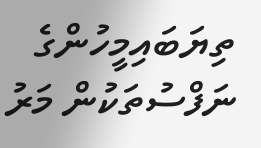ތިޔަބައިމީހުންގެ ނަފްސުތަކުން މަރު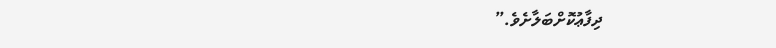ދިފާޢުކޮށްބަލާށެވެ.”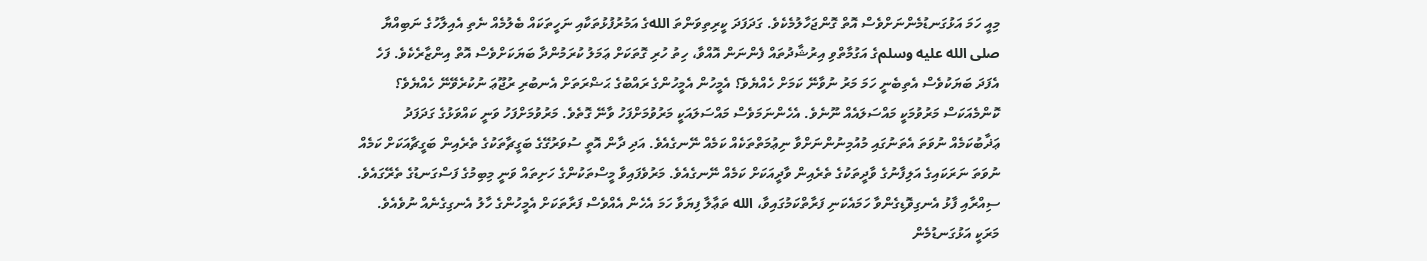މިއީ ހަމަ އަޅުގަނޑުމެންނަށްވެސް އޮތް ގޮންޖަހާލުމެކެވެ. ގަދަފަދަ ކީރިތިވަންތަ اللهގެ އަމުރުފުޅުތަކާއި ނަހީތަކައް ބެލުމެއް ނެތި އެއިލާހުގެ ނަބިއްޔާ صلى الله عليه وسلمގެ އަގުމާތްވި އިރުޝާދުތައް ފެންނަން އޮއްވާ، ހިތު ހުރި ގޮތަކަށް ޢަމަލު ކުރަމުންދާ ބަޔަކަށްވެސް އޮތް އިންޒާރެކެވެ. ފަހެ އެފަދަ ބަޔަކުވެސް އެތިބެނީ ހަމަ މަރު ނުވާނޭ ކަމަށް ހެއްޔެވެ؟ އެމީހުން އެމީހުންގެ ރައްބުގެ ޙަޟްރަތަށް އެނބުރި ރުޖޫޢަ ނުކުރެވޭނޭ ހެއްޔެވެ؟
ކޮންމެއަކަސް މަރުވުމަކީ މައްސަލައެއް ނޫނެވެ. އެހެންނަމަވެސް މައްސަލައަކީ މަރުވުމަށްފަހު ވާނޭ ގޮތެވެ. މަރުވުމަށްފަހު ވަނީ ކައްވަޅުގެ ގަދަފަދު ޢަޛާބުކަމެއް ނުވަތަ އެތަނުގައި މުއުމިނުންނަށްވާ ނިޢުމަތްތަކެއް ކަމެއް ނޭނގެއެވެ. އަދި ދާން އޮތީ ސުވަރުގޭގެ ބަގީޗާތަކުގެ ތެރެއިން ބަގީޗާއަކަށް ކަމެއް ނުވަތަ ނަރަކައިގެ އަލިފާނުގެ ވާދީތަކުގެ ތެރެއިން ވާދީއަކަށް ކަމެއް ނޭނގެއެވެ. މަރުވެފައިވާ މީސްތަކުންގެ ހަށިތައް ވަނީ މިބިމުގެ ފަސްގަނޑުގެ ތެރޭގައެވެ. ސިއްރާއި ފާޅު އެނގިވޮޑިގެންވާ ހަމައެކަނި ފަރާތްކަމުގައިވާ، الله ތަޢާލާ ފިޔަވާ ހަމަ އެހެން އެއްވެސް ފަރާތަކަށް އެމީހުންގެ ހާލު އެނގިގެނެއް ނުވެއެވެ.
މަރަކީ އަޅުގަނޑުމެން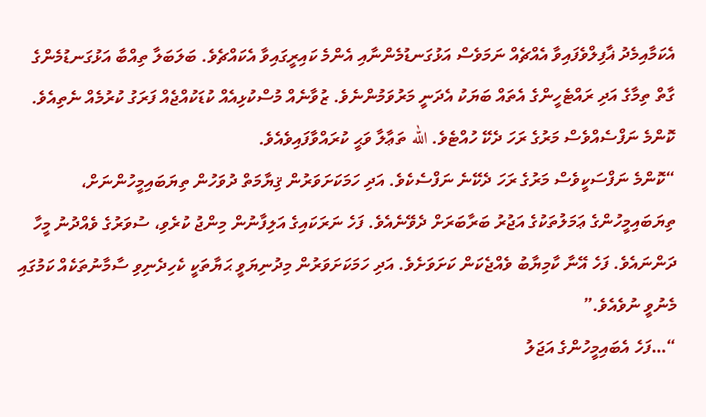އެކަމާއިމެދު ޣާފިލްވެފައިވާ އެއްޗެއް ނަމަވެސް އަޅުގަނޑުމެންނާއި އެންމެ ކައިރީގައިވާ އެކައްޗެވެ. ބަލަބަލާ ތިއްބާ އަޅުގަނޑުމެންގެ ގާތް ތިމާގެ އަދި ރައްޓެހީންގެ އެތައް ބަޔަކު އެދަނީ މަރުވަމުންނެވެ. ޒުވާނެއް މުސްކުޅިއެއް ކުޑަކުއްޖެއް ފަރަގު ކުރުމެއް ނެތިއެވެ. ކޮންމެ ނަފްސެއްވެސް މަރުގެ ރަހަ ދެކޭ ހުއްޓެވެ. الله ތަޢާލާ ވަޙީ ކުރައްވާފައިވެއެވެ.
“ކޮންމެ ނަފްސަކީވެސް މަރުގެ ރަހަ ދެކޭނެ ނަފްސެކެވެ. އަދި ހަމަކަށަވަރުން ޤިޔާމަތް ދުވަހުން ތިޔަބައިމީހުންނަށް، ތިޔަބައިމީހުންގެ ޢަމަލުތަކުގެ އަޖުރު ބަރާބަރަށް ދެވޭނެއެވެ. ފަހެ ނަރަކައިގެ އަލިފާނުން މިންޖު ކުރެވި، ސުވަރުގެ ވެއްދުނު މީހާ ދަންނައެވެ. ފަހެ އޭނާ ކާމިޔާބު ވެއްޖެކަން ކަށަވަށެވެ. އަދި ހަމަކަށަވަރުން މިދުނިޔަވީ ޙަޔާތަކީ ކެހިދެނިވި ސާމާނުތަކެއް ކަމުގައި މެނުވީ ނުވެއެވެ.”
“…ފަހެ އެބައިމީހުންގެ އަޖަލު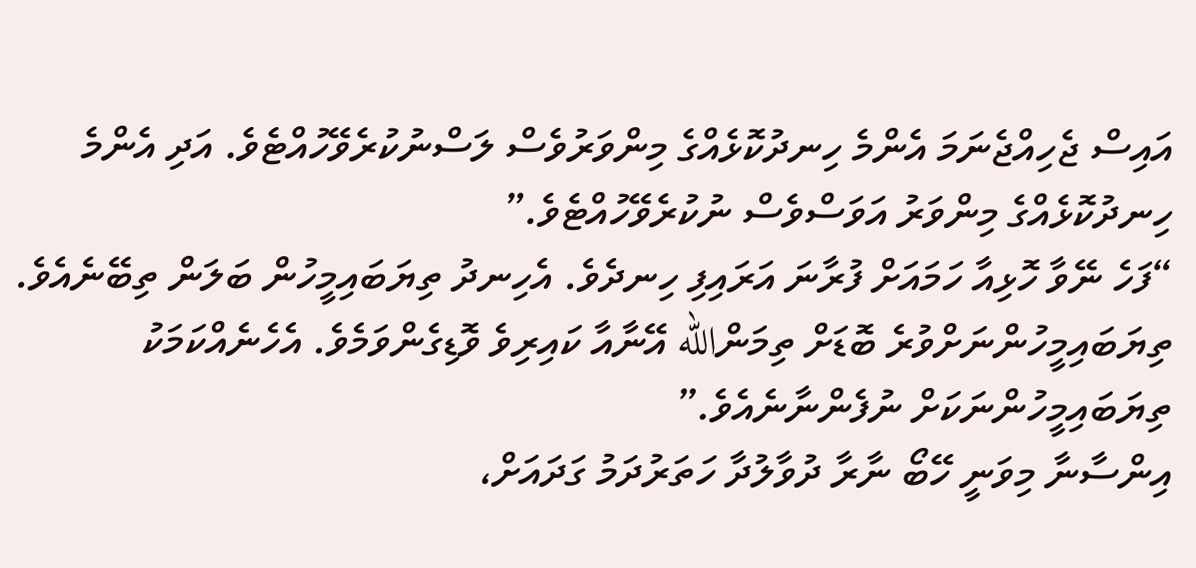އައިސް ޖެހިއްޖެނަމަ އެންމެ ހިނދުކޮޅެއްގެ މިންވަރުވެސް ލަސްނުކުރެވޭހުއްޓެވެ. އަދި އެންމެ ހިނދުކޮޅެއްގެ މިންވަރު އަވަސްވެސް ނުކުރެވޭހުއްޓެވެ.”
“ފަހެ ނޭވާ ހޮޅިއާ ހަމައަށް ފުރާނަ އަރައިފި ހިނދެވެ. އެހިނދު ތިޔަބައިމީހުން ބަލަން ތިބޭނެއެވެ. ތިޔަބައިމީހުންނަށްވުރެ ބޮޑަށް ތިމަންالله އޭނާއާ ކައިރިވެ ވޮޑިގެންވަމެވެ. އެހެނެއްކަމަކު ތިޔަބައިމީހުންނަކަށް ނުފެންނާނެއެވެ.”
އިންސާނާ މިވަނީ ހޭބޯ ނާރާ ދުވާލުދާ ހަތަރުދަމު ގަދައަށް،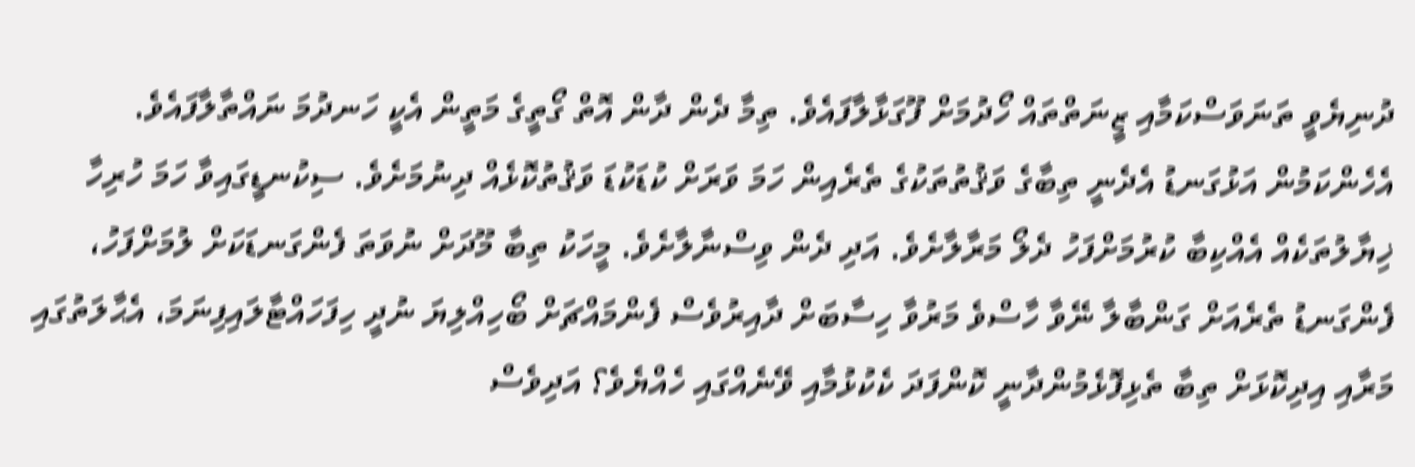ދުނިޔެވީ ތަނަވަސްކަމާއި ޒީނަތްތައް ހޯދުމަށް ފޫގަޅާލާފައެވެ. ތިމާ ދެން ދާން އޮތް ގޯތީގެ މަތީން އެކީ ހަނދުމަ ނައްތާލާފައެވެ. އެހެންކަމުން އަޅުގަނޑު އެދެނީ ތިބާގެ ވަޤުތުތަކުގެ ތެރެއިން ހަމަ ވަރަށް ކުޑަކުޑަ ވަޤުތުކޮޅެއް ދިނުމަށެވެ. ސިކުނޑީގައިވާ ހަމަ ހުރިހާ ޚިޔާލުތަކެއް އެއްކިބާ ކުރުމަށްފަހު ދެލޯ މަރާލާށެވެ. އަދި ދެން ވިސްނާލާށެވެ. މީހަކު ތިބާ މޫދަށް ނުވަތަ ފެންގަނޑަކަށް ލުމަށްފަހު، ފެންގަނޑު ތެރެއަށް ގަންބާލާ ނޭވާ ހާސްވެ މަރުވާ ހިސާބަށް ދާއިރުވެސް ފެންމައްޗަށް ބޯހިއްލިޔަ ނުދީ ހިފަހައްޓާލައިފިނަމަ، އެޙާލަތުގައި މަރާއި އިދިކޮޅަށް ތިބާ ތެޅިފޮޅެމުންދާނީ ކޮންފަދަ ކެކުޅުމާއި ވޭނެއްގައި ހެއްޔެވެ؟ އަދިވެސް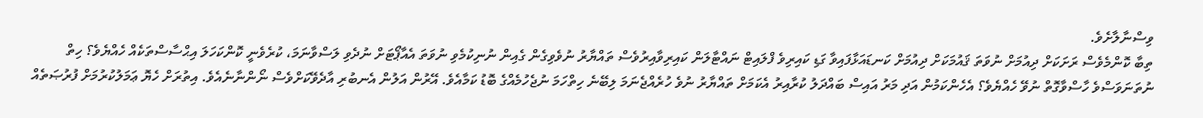ވިސްނާލާށެވެ.
ތިބާ ކޮންމެވެސް ރަށަކަށް ދިއުމަށް ނުވަތަ ޤައުމަކަށް ދިއުމަށް ކަނޑައަޅާފައިވާ ގަޑި ކައިރިވެ ފްލައިޓް ނައްޓާލަން ކައިރިވާއިރުވެސް ތައްޔާރު ނުވެވިގެން ގެއިން ނުނިކުމެވި ނުވަތަ އެއާޕޯޓަށް ނުދެވި ލަސްވާނަމަ، ކުރެވެނީ ކޮންކަހަލަ އިޙްސާސްތަކެއް ހެއްޔެވެ؟ ހިތް ނުތަނަވަސްވެ ހާސްވާގޮތް ނުވޭ ހެއްޔެވެ؟ އެހެންކަމުން އަދި މަރު އައިސް ބައްދަލު ކުރާއިރު އެކަމަށް ތައްޔާރު ނުވެ ހުރެއްޖެނަމަ ލިބޭނެ ހިތްހަމަ ނުޖެހުމެއްގެ ބޮޑު ކަމާއެވެ. އޭރުން އަލުން އެނބުރި އާދެވޭކަށްވެސް ނޯންނާނެއެވެ. އިތުރަށް ހެޔޮ ޢަމަލުކުރުމަށް ފުރުޞަތެއް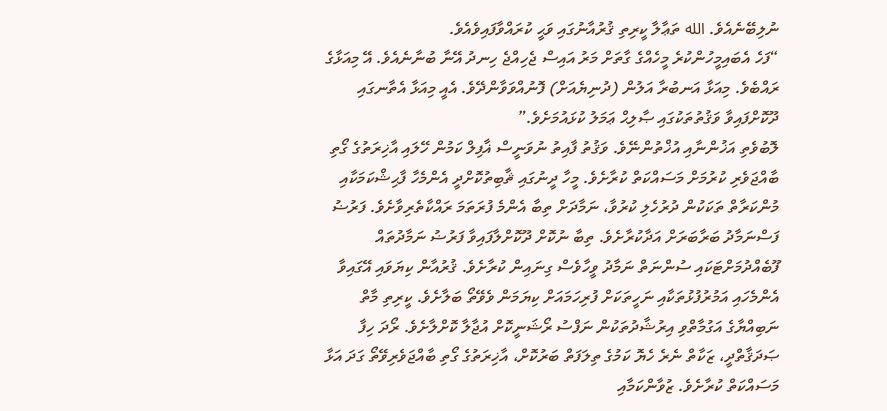ނުލިބޭނެއެވެ. الله ތަޢާލާ ކީރިތި ޤުރުއާނުގައި ވަޙީ ކުރައްވާފައިވެއެވެ.
“ފަހެ އެބައިމީހުންކުރެ މީހެއްގެ ގާތަށް މަރު އައިސް ޖެހިއްޖެ ހިނދު އޭނާ ބުނާނެއެވެ. އޭ މިއަޅާގެ ރައްބެވެ. މިއަޅާ އަނބުރާ އަލުން (ދުނިޔެއަށް) ފޮނުއްވަވާންދޭވެ. އެއީ މިއަޅާ އެތާނގައި ދޫކޮށްފައިވާ ވަޤުތުތަކުގައި ޞާލިޙް ޢަމަލު ކުޅައުމަށެވެ.”
ލޮބުވެތި އަޚުންނާއި އުޚްތުންނޭވެ. ވަޤުތު ފާއިތު ނުވަނީސް ޣާފިލް ކަމުން ހޭލައި އާޚިރަތުގެ ގޯތި ބާއްޖަވެރި ކުރުމަށް މަސައްކަތް ކުރާށެވެ. މީހާ ދީނުގައި ޘާބިތުކޮށްދީ އެންމެހާ ފާޙިޝްކަމަކާއި މުންކަރާތް ތަކަކުން ދުރުހެލި ކުރުވާ، ނަމާދަށް ތިބާ އެންމެ ފުރަތަމަ ރައްކާތެރިވާށެވެ. ފަރުޟު ފަސްނަމާދު ބަރާބަރަށް އަދާކުރާށެވެ. ތިބާ ނުކޮށް ދޫކޮށްލާފައިވާ ފަރުޟު ނަމާދުތައް ފޫބެއްދުމަށްޓަކައި ސުންނަތް ނަމާދު ވީހާވެސް ގިނައިން ކުރާށެވެ. ޤުރުއާން ކިޔަވައި އޭގައިވާ އެންމެހައި އަމުރުފުޅުތަކާއި ނަހީތަކަށް ފުރިހަމައަށް ކިޔަމަން ވެވޭތޯ ބަލާށެވެ. ކީރިތި މާތް ނަބިއްޔާގެ އަގުމާތްވި އިރުޝާދުތަކުން ނަފްސު ރޯޝަނީކޮށް އުޖާލާ ކޮށްލާށެވެ. ރޯދަ ހިފާ ޞަދަޤާތްދީ، ޒަކާތް ނެރެ ހެޔޮ ކަމުގެ ތިލަފަތް ބަރުކޮށް، އާޚިރަތުގެ ގޯތި ބާއްޖަވެރިވޭތޯ ގަދަ އަޅާ މަސައްކަތް ކުރާށެވެ. ޒުވާންކަމާއި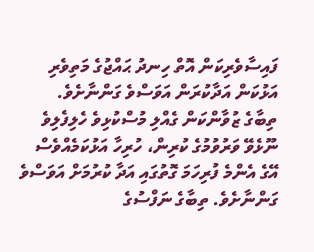ފައިސާވެރިކަން އޮތް ހިނދު ޙައްޖުގެ މަތިވެރި އަޅުކަން އަދާކުރަން އަވަސްވެ ގަންނާށެވެ.
ތިބާގެ ޒުވާންކަން ގެއްލި މުސްކުޅިވެ ހެލިފެލިވެ ނޫޅެވޭ ވަރުވުމުގެ ކުރިން، ހުރިހާ އަޅުކަމެއްވެސް އޭގެ އެންމެ ފުރިހަމަ ގޮތުގައި އަދާ ކުރުމަށް އަވަސްވެ ގަންނާށެވެ. ތިބާގެ ނަފްސުގެ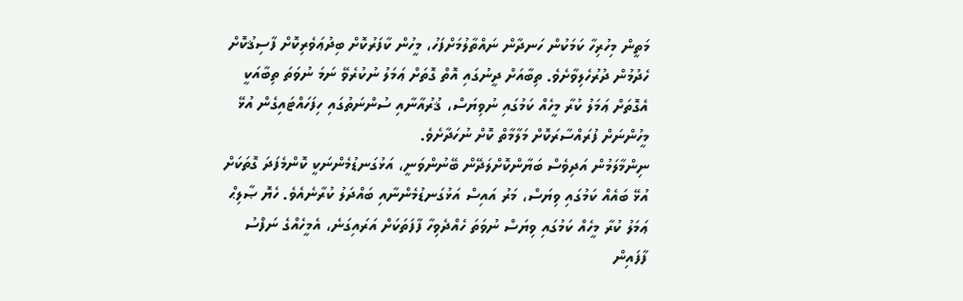މަތީން މިހުރިހާ ކަމަކުން ހަނދާން ނައްތާލުމަށްފަހު، މީހުން ކާފަރުކޮށް ބިދުޢަވެރިކޮށް ފާސިޤުކޮށް ހެދުމުން ދުރުހެލިވާށެވެ. ތިބާއަށް ދީނުގައި އޮތް ގޮތަށް ޢަމަލު ނުކުރެވޭ ނަމަ ނުވަތަ ތިބާއަކީ އެގޮތަށް ޢަމަލު ކުރާ މީހެއް ކަމުގައި ނުވިޔަސް، ޤުރުއާނާއި ސުންނަތުގައި ހިފަހައްޓައިގެން އުޅޭ މީހުންނަށް ފުރައްސާރަކޮށް މަލާމާތް ކޮށް ނުހަދާށެވެ.
ނިންމާލަމުން އަދިވެސް ބަޔާންކޮށްލަދޭން ބޭނުންވަނީ، އަޅުގަނޑުމެންނަކީ ކޮންމެފަދަ ގޮތަކަށް އުޅޭ ބައެއް ކަމުގައި ވިޔަސް، މަރު އައިސް އަޅުގަނޑުމެންނާއި ބައްދަލު ކުރާނެއެވެ. ހެޔޮ ޞާލިޙް ޢަމަލު ކުރާ މީހެއް ކަމުގައި ވިޔަސް ނުވަތަ ހެއްދެވިހާ ފާފަތަކަށް އަރައިގަނެ، އެމީހެއްގެ ނަފްސު ފާފައިން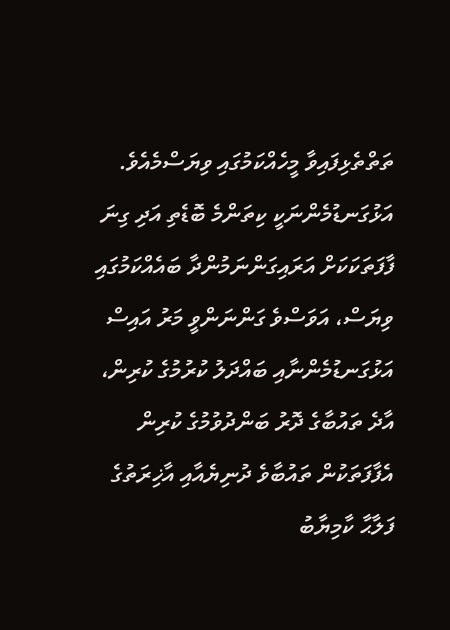ތަތްތެޅިފައިވާ މީހެއްކަމުގައި ވިޔަސްމެއެވެ.
އަޅުގަނޑުމެންނަކީ ކިތަންމެ ބޮޑެތި އަދި ގިނަ ފާފަތަކަކަށް އަރައިގަންނަމުންދާ ބައެއްކަމުގައި ވިޔަސް، އަވަސްވެ ގަންނަންވީ މަރު އައިސް އަޅުގަނޑުމެންނާއި ބައްދަލު ކުރުމުގެ ކުރިން، އާދެ ތައުބާގެ ދޮރު ބަންދުވުމުގެ ކުރިން އެފާފަތަކުން ތައުބާވެ ދުނިޔެއާއި އާޚިރަތުގެ ފަލާޙާ ކާމިޔާބު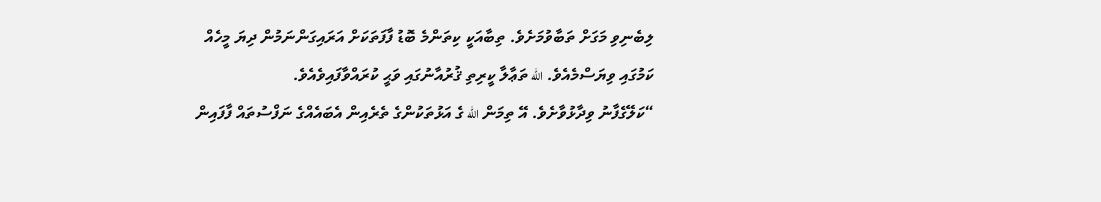ލިބެނިވި މަގަށް ތަބާވުމަށެވެ. ތިބާއަކީ ކިތަންމެ ބޮޑު ފާފަތަކަށް އަރައިގަންނަމުން ދިޔަ މީހެއް ކަމުގައި ވިޔަސްމެއެވެ. الله ތަޢާލާ ކީރިތި ޤުރުއާނުގައި ވަޙީ ކުރައްވާފައިވެއެވެ.
“ކަލޭގެފާނު ވިދާޅުވާށެވެ. އޭ ތިމަން الله ގެ އަޅުތަކުންގެ ތެރެއިން އެބައެއްގެ ނަފްސުތައް ފާފައިން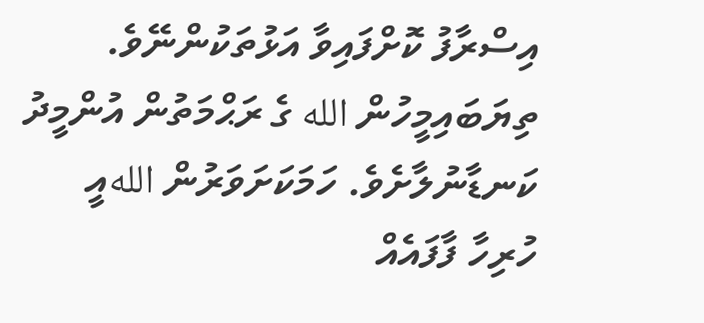އިސްރާފު ކޮށްފައިވާ އަޅުތަކުންނޭވެ. ތިޔަބައިމީހުން الله ގެ ރަޙްމަތުން އުންމީދު ކަނޑާނުލާށެވެ. ހަމަކަށަވަރުން اللهއީ ހުރިހާ ފާފައެއް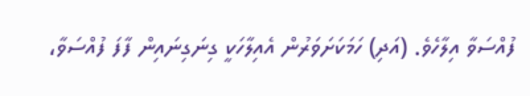ފުއްސަވާ އިލާހެވެ. (އަދި) ހަމަކަށަވަރުން އެއިލާހަކީ ގިނަގިނައިން ފާފަ ފުއްސަވާ،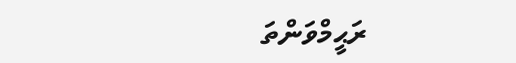ރަޙީމްވަންތަ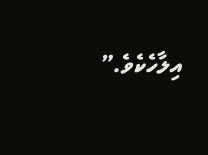އިލާހެކެވެ.”